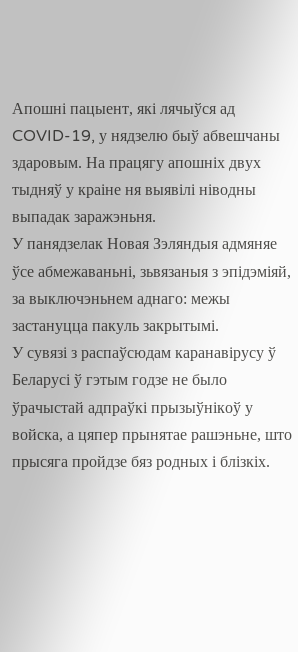Апошні пацыент, які лячыўся ад COVID-19, у нядзелю быў абвешчаны здаровым. На працягу апошніх двух тыдняў у краіне ня выявілі ніводны выпадак заражэньня.
У панядзелак Новая Зэляндыя адмяняе ўсе абмежаваньні, зьвязаныя з эпідэміяй, за выключэньнем аднаго: межы застануцца пакуль закрытымі.
У сувязі з распаўсюдам каранавірусу ў Беларусі ў гэтым годзе не было ўрачыстай адпраўкі прызыўнікоў у войска, а цяпер прынятае рашэньне, што прысяга пройдзе бяз родных і блізкіх.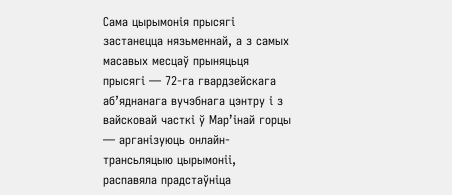Сама цырымонія прысягі застанецца нязьменнай, а з самых масавых месцаў прыняцьця прысягі — 72-га гвардзейскага аб’яднанага вучэбнага цэнтру і з вайсковай часткі ў Марʼінай горцы — арганізуюць онлайн-трансьляцыю цырымоніі, распавяла прадстаўніца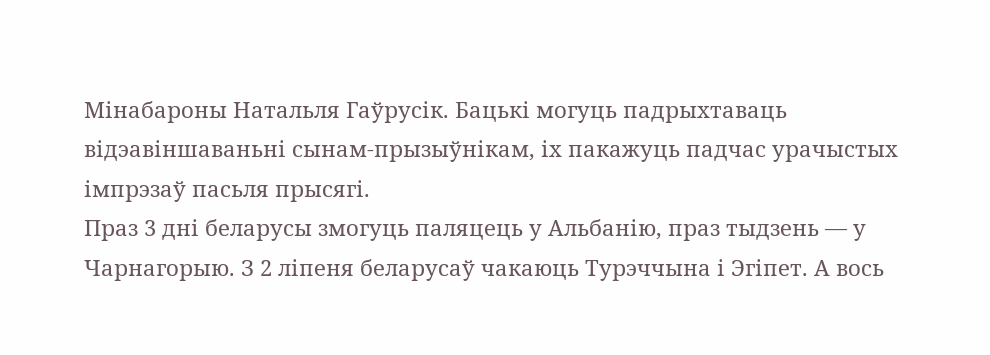Мінабароны Натальля Гаўрусік. Бацькі могуць падрыхтаваць відэавіншаваньні сынам-прызыўнікам, іх пакажуць падчас урачыстых імпрэзаў пасьля прысягі.
Праз 3 дні беларусы змогуць паляцець у Альбанію, праз тыдзень — у Чарнагорыю. З 2 ліпеня беларусаў чакаюць Турэччына і Эгіпет. А вось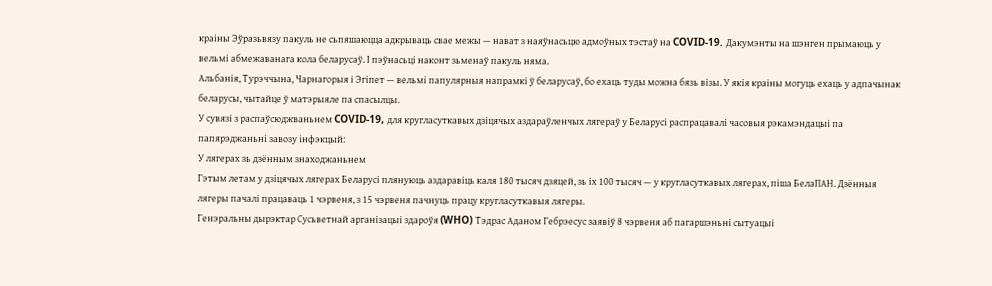краіны Эўразьвязу пакуль не сьпяшаюцца адкрываць свае межы — нават з наяўнасьцю адмоўных тэстаў на COVID-19. Дакумэнты на шэнген прымаюць у вельмі абмежаванага кола беларусаў. І пэўнасьці наконт зьменаў пакуль няма.
Альбанія, Турэччына, Чарнагорыя і Эгіпет — вельмі папулярныя напрамкі ў беларусаў, бо ехаць туды можна бязь візы. У якія краіны могуць ехаць у адпачынак беларусы, чытайце ў матэрыяле па спасылцы.
У сувязі з распаўсюджваньнем COVID-19, для кругласуткавых дзіцячых аздараўленчых лягераў у Беларусі распрацавалі часовыя рэкамэндацыі па папярэджаньні завозу інфэкцый:
У лягерах зь дзённым знаходжаньнем
Гэтым летам у дзіцячых лягерах Беларусі плянуюць аздаравіць каля 180 тысяч дзяцей, зь іх 100 тысяч — у кругласуткавых лягерах, піша БелаПАН. Дзённыя лягеры пачалі працаваць 1 чэрвеня, з 15 чэрвеня пачнуць працу кругласуткавыя лягеры.
Генэральны дырэктар Сусьветнай арганізацыі здароўя (WHO) Тэдрас Аданом Гебрэесус заявіў 8 чэрвеня аб пагаршэньні сытуацыі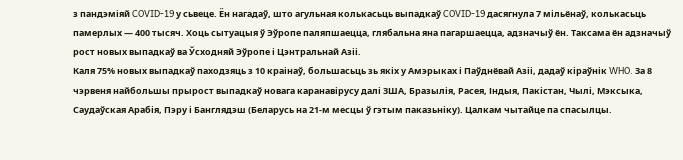з пандэміяй COVID-19 у сьвеце. Ён нагадаў, што агульная колькасьць выпадкаў COVID-19 дасягнула 7 мільёнаў, колькасьць памерлых — 400 тысяч. Хоць сытуацыя ў Эўропе паляпшаецца, глябальна яна пагаршаецца, адзначыў ён. Таксама ён адзначыў рост новых выпадкаў ва Ўсходняй Эўропе і Цэнтральнай Азіі.
Каля 75% новых выпадкаў паходзяць з 10 краінаў, большасьць зь якіх у Амэрыках і Паўднёвай Азіі, дадаў кіраўнік WHO. За 8 чэрвеня найбольшы прырост выпадкаў новага каранавірусу далі ЗША, Бразылія, Расея, Індыя, Пакістан, Чылі, Мэксыка, Саудаўская Арабія, Пэру і Банглядэш (Беларусь на 21-м месцы ў гэтым паказьніку). Цалкам чытайце па спасылцы.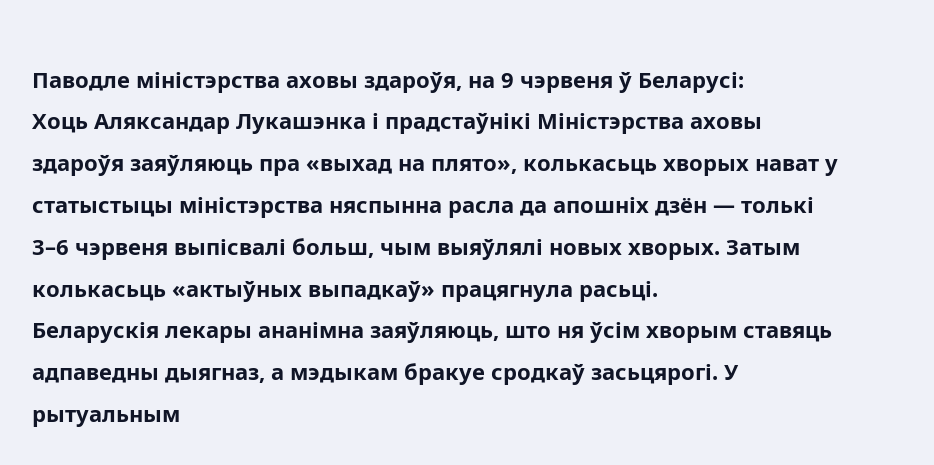Паводле міністэрства аховы здароўя, на 9 чэрвеня ў Беларусі:
Хоць Аляксандар Лукашэнка і прадстаўнікі Міністэрства аховы здароўя заяўляюць пра «выхад на плято», колькасьць хворых нават у статыстыцы міністэрства няспынна расла да апошніх дзён — толькі 3–6 чэрвеня выпісвалі больш, чым выяўлялі новых хворых. Затым колькасьць «актыўных выпадкаў» працягнула расьці.
Беларускія лекары ананімна заяўляюць, што ня ўсім хворым ставяць адпаведны дыягназ, а мэдыкам бракуе сродкаў засьцярогі. У рытуальным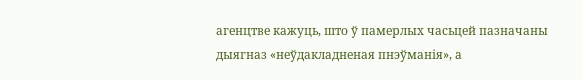агенцтве кажуць, што ў памерлых часьцей пазначаны дыягназ «неўдакладненая пнэўманія», а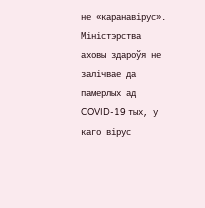не «каранавірус». Міністэрства аховы здароўя не залічвае да памерлых ад COVID-19 тых, у каго вірус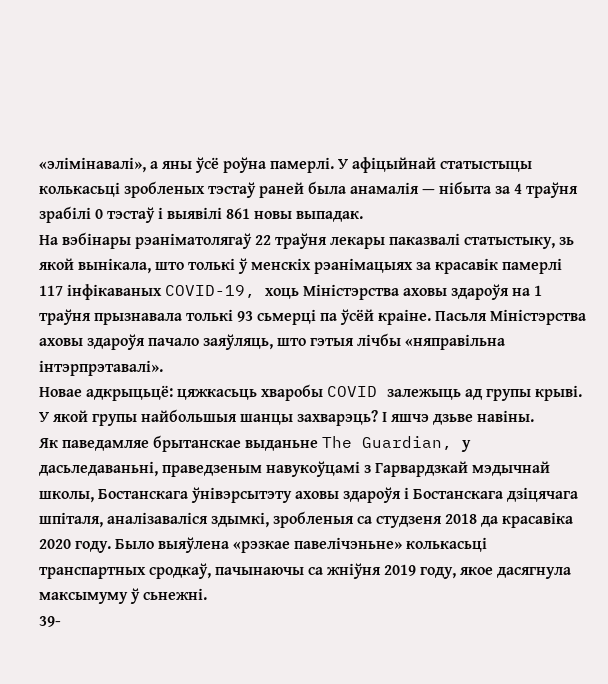«элімінавалі», а яны ўсё роўна памерлі. У афіцыйнай статыстыцы колькасьці зробленых тэстаў раней была анамалія — нібыта за 4 траўня зрабілі 0 тэстаў і выявілі 861 новы выпадак.
На вэбінары рэаніматолягаў 22 траўня лекары паказвалі статыстыку, зь якой вынікала, што толькі ў менскіх рэанімацыях за красавік памерлі 117 інфікаваных COVID-19, хоць Міністэрства аховы здароўя на 1 траўня прызнавала толькі 93 сьмерці па ўсёй краіне. Пасьля Міністэрства аховы здароўя пачало заяўляць, што гэтыя лічбы «няправільна інтэрпрэтавалі».
Новае адкрыцьцё: цяжкасьць хваробы COVID залежыць ад групы крыві. У якой групы найбольшыя шанцы захварэць? І яшчэ дзьве навіны.
Як паведамляе брытанскае выданьне The Guardian, у дасьледаваньні, праведзеным навукоўцамі з Гарвардзкай мэдычнай школы, Бостанскага ўнівэрсытэту аховы здароўя і Бостанскага дзіцячага шпіталя, аналізаваліся здымкі, зробленыя са студзеня 2018 да красавіка 2020 году. Было выяўлена «рэзкае павелічэньне» колькасьці транспартных сродкаў, пачынаючы са жніўня 2019 году, якое дасягнула максымуму ў сьнежні.
39-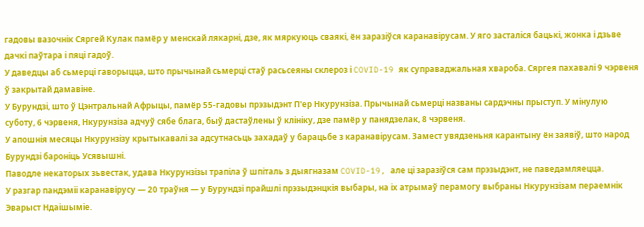гадовы вазочнік Сяргей Кулак памёр у менскай лякарні, дзе, як мяркуюць сваякі, ён заразіўся каранавірусам. У яго засталіся бацькі, жонка і дзьве дачкі паўтара і пяці гадоў.
У даведцы аб сьмерці гаворыцца, што прычынай сьмерці стаў расьсеяны склероз і COVID-19 як суправаджальная хвароба. Сяргея пахавалі 9 чэрвеня ў закрытай дамавіне.
У Бурундзі, што ў Цэнтральнай Афрыцы, памёр 55-гадовы прэзыдэнт П'ер Нкурунзіза. Прычынай сьмерці названы сардэчны прыступ. У мінулую суботу, 6 чэрвеня, Нкурунзіза адчуў сябе блага, быў дастаўлены ў клініку, дзе памёр у панядзелак, 8 чэрвеня.
У апошнія месяцы Нкурунзізу крытыкавалі за адсутнасьць захадаў у барацьбе з каранавірусам. Замест увядзеньня карантыну ён заявіў, што народ Бурундзі бароніць Усявышні.
Паводле некаторых зьвестак, удава Нкурунзізы трапіла ў шпіталь з дыягназам COVID-19, але ці заразіўся сам прэзыдэнт, не паведамляецца.
У разгар пандэміі каранавірусу — 20 траўня — у Бурундзі прайшлі прэзыдэнцкія выбары, на іх атрымаў перамогу выбраны Нкурунзізам пераемнік Эварыст Ндаішыміе.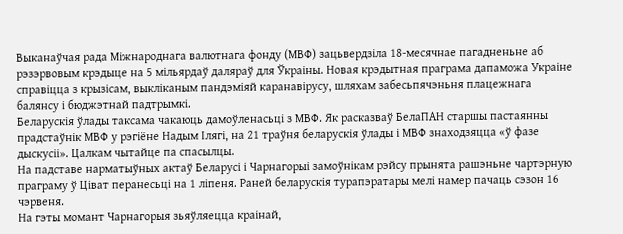Выканаўчая рада Міжнароднага валютнага фонду (МВФ) зацьвердзіла 18-месячнае пагадненьне аб рэзэрвовым крэдыце на 5 мільярдаў даляраў для Ўкраіны. Новая крэдытная праграма дапаможа Украіне справіцца з крызісам, выкліканым пандэміяй каранавірусу, шляхам забесьпячэньня плацежнага балянсу і бюджэтнай падтрымкі.
Беларускія ўлады таксама чакаюць дамоўленасьці з МВФ. Як расказваў БелаПАН старшы пастаянны прадстаўнік МВФ у рэгіёне Надым Ілягі, на 21 траўня беларускія ўлады і МВФ знаходзяцца «ў фазе дыскусіі». Цалкам чытайце па спасылцы.
На падставе нарматыўных актаў Беларусі і Чарнагорыі замоўнікам рэйсу прынята рашэньне чартэрную праграму ў Ціват перанесьці на 1 ліпеня. Раней беларускія турапэратары мелі намер пачаць сэзон 16 чэрвеня.
На гэты момант Чарнагорыя зьяўляецца краінай,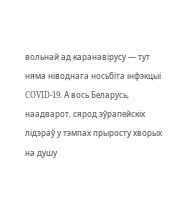вольнай ад каранавірусу — тут няма ніводнага носьбіта інфэкцыі COVID-19. А вось Беларусь, наадварот, сярод эўрапейскіх лідэраў у тэмпах прыросту хворых на душу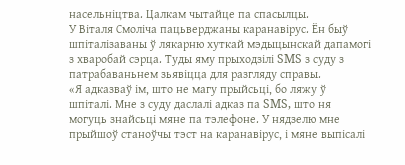насельніцтва. Цалкам чытайце па спасылцы.
У Віталя Смоліча пацьверджаны каранавірус. Ён быў шпіталізаваны ў лякарню хуткай мэдыцынскай дапамогі з хваробай сэрца. Туды яму прыходзілі SMS з суду з патрабаваньнем зьявіцца для разгляду справы.
«Я адказваў ім, што не магу прыйсьці, бо ляжу ў шпіталі. Мне з суду даслалі адказ па SMS, што ня могуць знайсьці мяне па тэлефоне. У нядзелю мне прыйшоў станоўчы тэст на каранавірус, і мяне выпісалі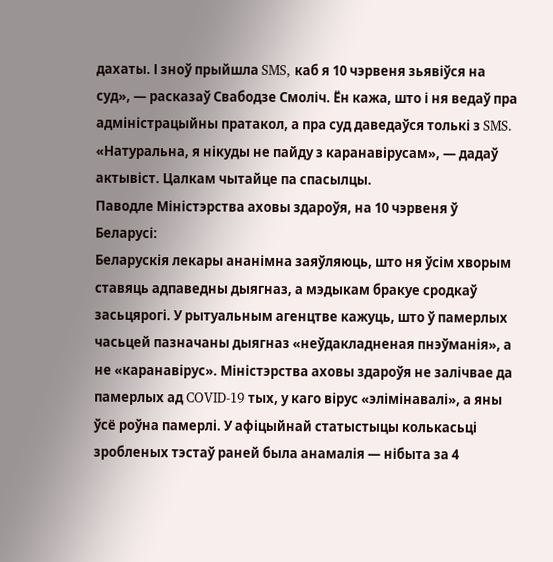дахаты. І зноў прыйшла SMS, каб я 10 чэрвеня зьявіўся на суд», — расказаў Свабодзе Смоліч. Ён кажа, што і ня ведаў пра адміністрацыйны пратакол, а пра суд даведаўся толькі з SMS. «Натуральна, я нікуды не пайду з каранавірусам», — дадаў актывіст. Цалкам чытайце па спасылцы.
Паводле Міністэрства аховы здароўя, на 10 чэрвеня ў Беларусі:
Беларускія лекары ананімна заяўляюць, што ня ўсім хворым ставяць адпаведны дыягназ, а мэдыкам бракуе сродкаў засьцярогі. У рытуальным агенцтве кажуць, што ў памерлых часьцей пазначаны дыягназ «неўдакладненая пнэўманія», а не «каранавірус». Міністэрства аховы здароўя не залічвае да памерлых ад COVID-19 тых, у каго вірус «элімінавалі», а яны ўсё роўна памерлі. У афіцыйнай статыстыцы колькасьці зробленых тэстаў раней была анамалія — нібыта за 4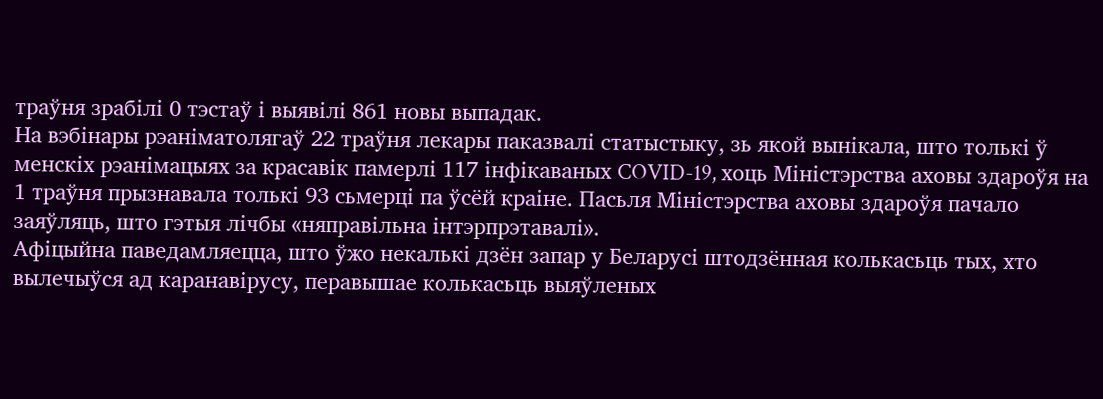траўня зрабілі 0 тэстаў і выявілі 861 новы выпадак.
На вэбінары рэаніматолягаў 22 траўня лекары паказвалі статыстыку, зь якой вынікала, што толькі ў менскіх рэанімацыях за красавік памерлі 117 інфікаваных COVID-19, хоць Міністэрства аховы здароўя на 1 траўня прызнавала толькі 93 сьмерці па ўсёй краіне. Пасьля Міністэрства аховы здароўя пачало заяўляць, што гэтыя лічбы «няправільна інтэрпрэтавалі».
Афіцыйна паведамляецца, што ўжо некалькі дзён запар у Беларусі штодзённая колькасьць тых, хто вылечыўся ад каранавірусу, перавышае колькасьць выяўленых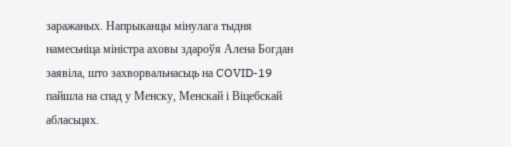заражаных. Напрыканцы мінулага тыдня намесьніца міністра аховы здароўя Алена Богдан заявіла, што захворвальнасьць на COVID-19 пайшла на спад у Менску, Менскай і Віцебскай абласьцях.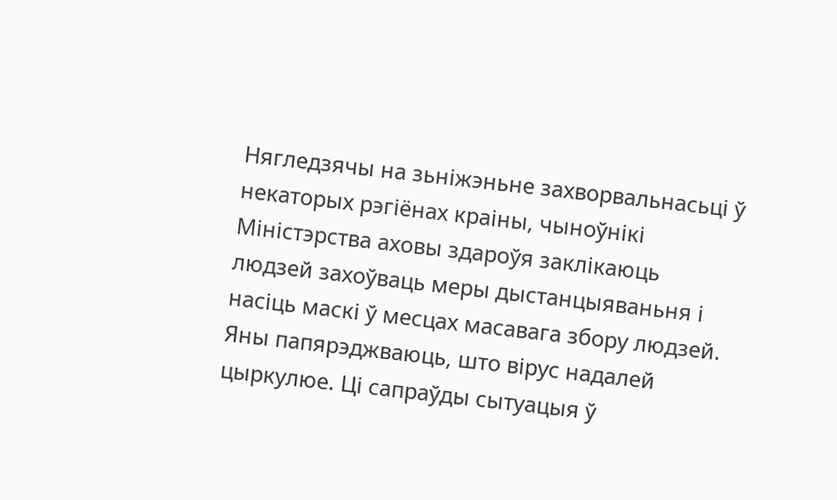Нягледзячы на зьніжэньне захворвальнасьці ў некаторых рэгіёнах краіны, чыноўнікі Міністэрства аховы здароўя заклікаюць людзей захоўваць меры дыстанцыяваньня і насіць маскі ў месцах масавага збору людзей. Яны папярэджваюць, што вірус надалей цыркулюе. Ці сапраўды сытуацыя ў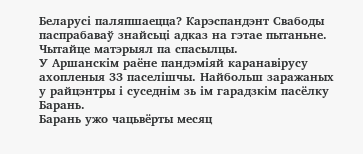Беларусі паляпшаецца? Карэспандэнт Свабоды паспрабаваў знайсьці адказ на гэтае пытаньне. Чытайце матэрыял па спасылцы.
У Аршанскім раёне пандэміяй каранавірусу ахопленыя 33 паселішчы. Найбольш заражаных у райцэнтры і суседнім зь ім гарадзкім пасёлку Барань.
Барань ужо чацьвёрты месяц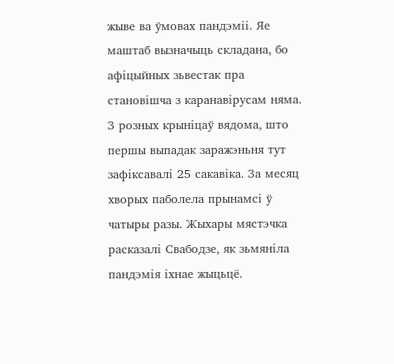жыве ва ўмовах пандэміі. Яе маштаб вызначыць складана, бо афіцыйных зьвестак пра становішча з каранавірусам няма. З розных крыніцаў вядома, што першы выпадак заражэньня тут зафіксавалі 25 сакавіка. За месяц хворых паболела прынамсі ў чатыры разы. Жыхары мястэчка расказалі Свабодзе, як зьмяніла пандэмія іхнае жыцьцё.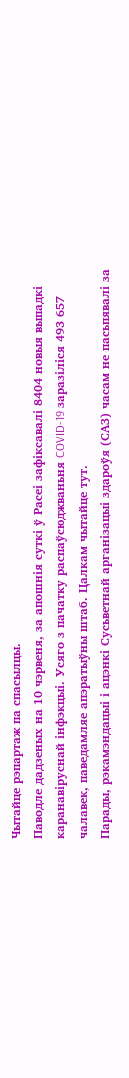Чытайце рэпартаж па спасылцы.
Паводле дадзеных на 10 чэрвеня, за апошнія суткі ў Расеі зафіксавалі 8404 новыя выпадкі каранавіруснай інфэкцыі. Усяго з пачатку распаўсюджваньня COVID-19 заразіліся 493 657 чалавек, паведамляе апэратыўны штаб. Цалкам чытайце тут.
Парады, рэкамэндацыі і ацэнкі Сусьветнай арганізацыі здароўя (САЗ) часам не пасьпявалі за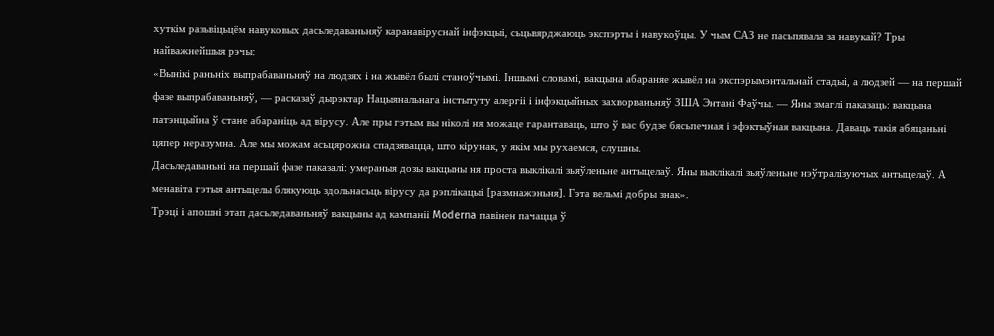хуткім разьвіцьцём навуковых дасьледаваньняў каранавіруснай інфэкцыі, сьцьвярджаюць экспэрты і навукоўцы. У чым САЗ не пасьпявала за навукай? Тры найважнейшыя рэчы:
«Вынікі раньніх выпрабаваньняў на людзях і на жывёл былі станоўчымі. Іншымі словамі, вакцына абараняе жывёл на экспэрымэнтальнай стадыі, а людзей — на першай фазе выпрабаваньняў, — расказаў дырэктар Нацыянальнага інстытуту алергіі і інфэкцыйных захворваньняў ЗША Энтані Фаўчы. — Яны змаглі паказаць: вакцына патэнцыйна ў стане абараніць ад вірусу. Але пры гэтым вы ніколі ня можаце гарантаваць, што ў вас будзе бясьпечная і эфэктыўная вакцына. Даваць такія абяцаньні цяпер неразумна. Але мы можам асьцярожна спадзявацца, што кірунак, у якім мы рухаемся, слушны.
Дасьледаваньні на першай фазе паказалі: умераныя дозы вакцыны ня проста выклікалі зьяўленьне антыцелаў. Яны выклікалі зьяўленьне нэўтралізуючых антыцелаў. А менавіта гэтыя антыцелы блякуюць здольнасьць вірусу да рэплікацыі [размнажэньня]. Гэта вельмі добры знак».
Трэці і апошні этап дасьледаваньняў вакцыны ад кампаніі Moderna павінен пачацца ў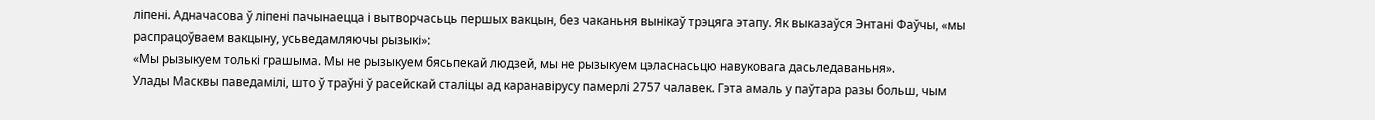ліпені. Адначасова ў ліпені пачынаецца і вытворчасьць першых вакцын, без чаканьня вынікаў трэцяга этапу. Як выказаўся Энтані Фаўчы, «мы распрацоўваем вакцыну, усьведамляючы рызыкі»:
«Мы рызыкуем толькі грашыма. Мы не рызыкуем бясьпекай людзей, мы не рызыкуем цэласнасьцю навуковага дасьледаваньня».
Улады Масквы паведамілі, што ў траўні ў расейскай сталіцы ад каранавірусу памерлі 2757 чалавек. Гэта амаль у паўтара разы больш, чым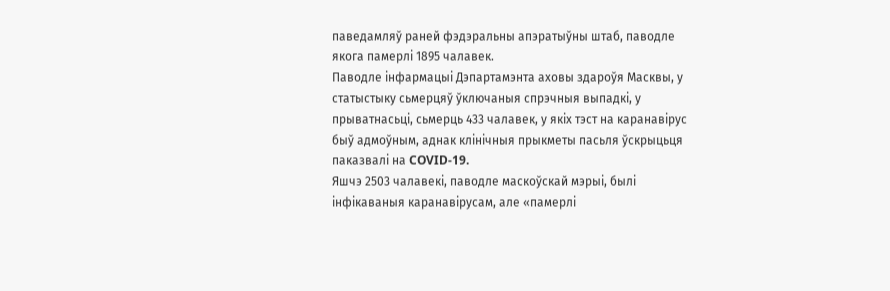паведамляў раней фэдэральны апэратыўны штаб, паводле якога памерлі 1895 чалавек.
Паводле інфармацыі Дэпартамэнта аховы здароўя Масквы, у статыстыку сьмерцяў ўключаныя спрэчныя выпадкі, у прыватнасьці, сьмерць 433 чалавек, у якіх тэст на каранавірус быў адмоўным, аднак клінічныя прыкметы пасьля ўскрыцьця паказвалі на COVID-19.
Яшчэ 2503 чалавекі, паводле маскоўскай мэрыі, былі інфікаваныя каранавірусам, але «памерлі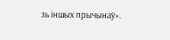зь іншых прычынаў».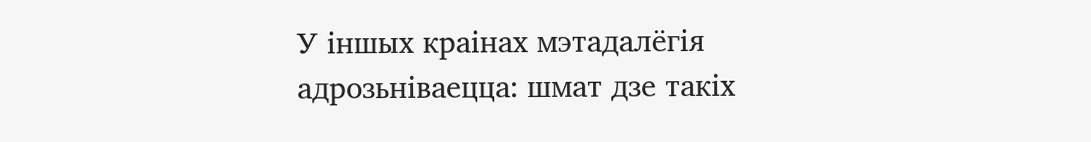У іншых краінах мэтадалёгія адрозьніваецца: шмат дзе такіх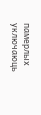памерлых уключаюць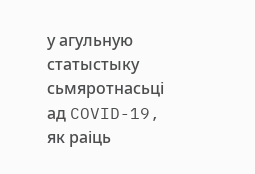у агульную статыстыку сьмяротнасьці ад COVID-19, як раіць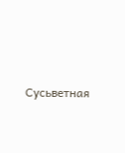Сусьветная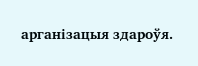арганізацыя здароўя.